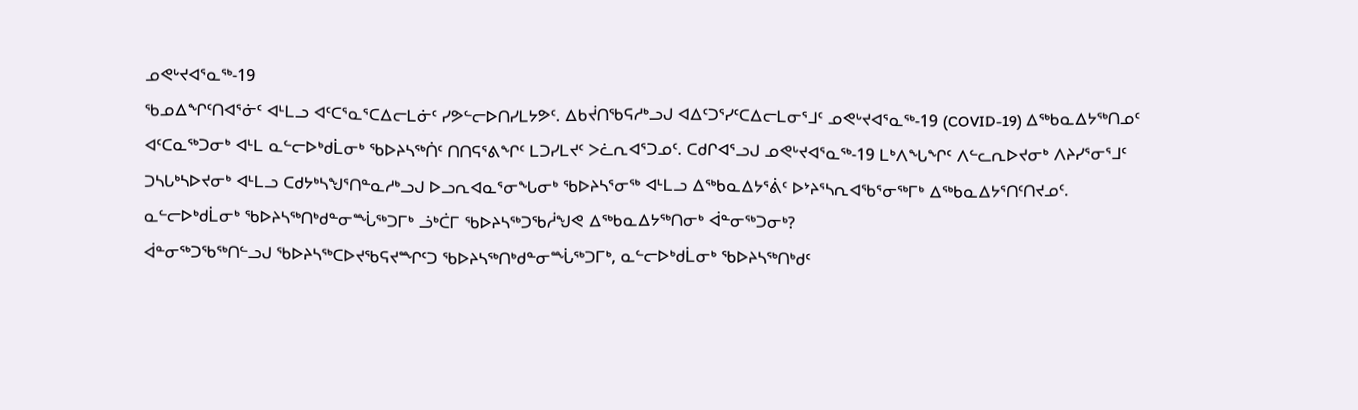ᓄᕙᒡᔪᐊᕐᓇᖅ-19
ᖃᓄᐃᖏᑦᑎᐊᕐᓃᑦ ᐊᒻᒪᓗ ᐊᑦᑕᕐᓇᕐᑕᐃᓕᒪᓃᑦ ᓯᕗᓪᓕᐅᑎᓯᒪᔭᕗᑦ. ᐃᑲᔫᑎᖃᕋᓱᒃᓗᒍ ᐊᐃᑦᑐᕐᓯᑦᑕᐃᓕᒪᓂᕐᒧᑦ ᓄᕙᒡᔪᐊᕐᓇᖅ-19 (COVID-19) ᐃᖅᑲᓇᐃᔭᖅᑎᓄᑦ ᐊᑦᑕᓇᖅᑐᓂᒃ ᐊᒻᒪ ᓇᓪᓕᐅᒃᑯᒫᓂᒃ ᖃᐅᔨᓴᖅᑏᑦ ᑎᑎᕋᕐᕕᖏᑦ ᒪᑐᓯᒪᔪᑦ ᐳᓛᕆᐊᕐᑐᓄᑦ. ᑕᑯᒋᐊᕐᓗᒍ ᓄᕙᒡᔪᐊᕐᓇᖅ-19 ᒪᒃᐱᖓᖏᑦ ᐱᓪᓚᕆᐅᔪᓂᒃ ᐱᔨᓯᕐᓂᕐᒧᑦ ᑐᓴᒐᒃᓴᐅᔪᓂᒃ ᐊᒻᒪᓗ ᑕᑯᔭᒃᓴᖑᕐᑎᓐᓇᓱᒃᓗᒍ ᐅᓗᕆᐊᓇᕐᓂᖓᓂᒃ ᖃᐅᔨᓴᕐᓂᖅ ᐊᒻᒪᓗ ᐃᖅᑲᓇᐃᔭᕐᕖᑦ ᐅᔾᔨᕐᓴᕆᐊᖃᕐᓂᖅᒥᒃ ᐃᖅᑲᓇᐃᔭᕐᑎᑦᑎᔪᓄᑦ.
ᓇᓪᓕᐅᒃᑯᒫᓂᒃ ᖃᐅᔨᓴᖅᑎᒃᑯᓐᓂᙶᖅᑐᒥᒃ ᓘᒃᑖᒥ ᖃᐅᔨᓴᖅᑐᖃᓲᖑᕙ ᐃᖅᑲᓇᐃᔭᖅᑎᓂᒃ ᐋᓐᓂᖅᑐᓂᒃ?
ᐋᓐᓂᖅᑐᖃᖅᑎᓪᓗᒍ ᖃᐅᔨᓴᖅᑕᐅᔪᖃᕋᔪᙱᑦᑐ ᖃᐅᔨᓴᖅᑎᒃᑯᓐᓂᙶᖅᑐᒥᒃ, ᓇᓪᓕᐅᒃᑯᒫᓂᒃ ᖃᐅᔨᓴᖅᑎᒃᑯᑦ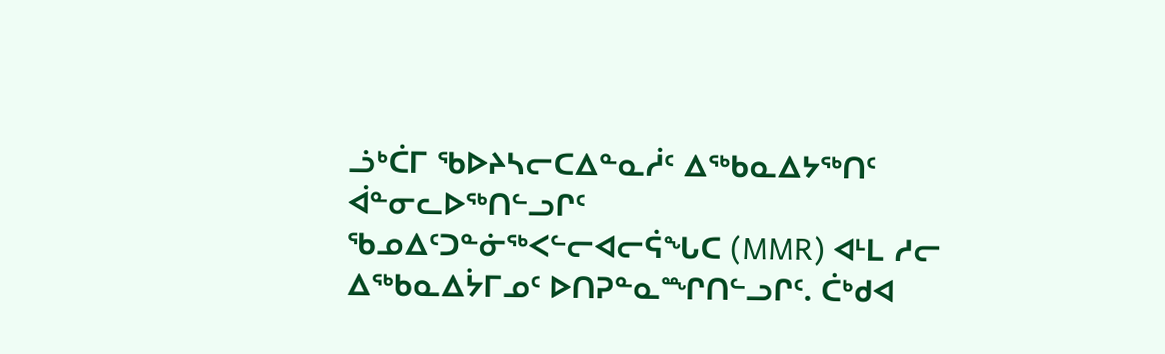ᓘᒃᑖᒥ ᖃᐅᔨᓴᓕᑕᐃᓐᓇᓲᑦ ᐃᖅᑲᓇᐃᔭᖅᑎᑦ ᐋᓐᓂᓚᐅᖅᑎᓪᓗᒋᑦ ᖃᓄᐃᑦᑐᓐᓃᖅᐸᓪᓕᐊᓕᕌᖓᑕ (MMR) ᐊᒻᒪ ᓱᓕ
ᐃᖅᑲᓇᐃᔮᒥᓄᑦ ᐅᑎᕈᓐᓇᙱᑎᓪᓗᒋᑦ. ᑖᒃᑯᐊ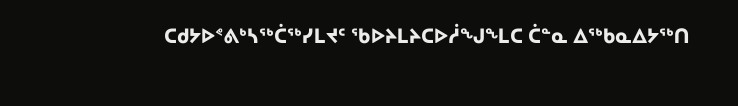ᑕᑯᔭᐅᕝᕕᒃᓴᖅᑖᖅᓯᒪᔪᑦ ᖃᐅᔨᒪᔨᑕᐅᓲᖑᖕᒪᑕ ᑖᓐᓇ ᐃᖅᑲᓇᐃᔭᖅᑎ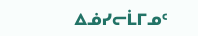ᐃᓅᓯᓕᒫᒥᓄᑦ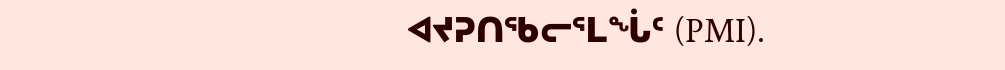ᐊᔪᕈᑎᖃᓕᕐᒪᖔᑦ (PMI).